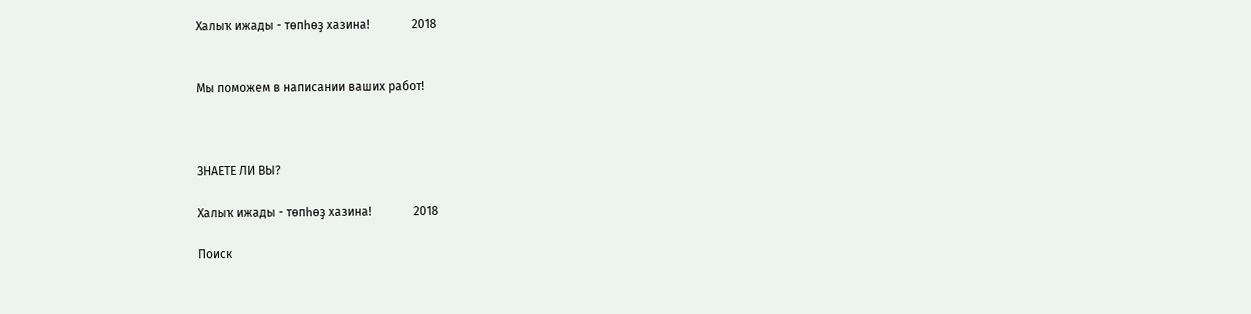Халыҡ ижады - төпһөҙ хазина!              2018


Мы поможем в написании ваших работ!



ЗНАЕТЕ ЛИ ВЫ?

Халыҡ ижады - төпһөҙ хазина!              2018

Поиск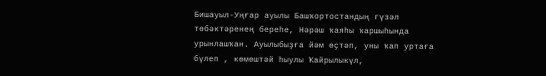Бишауыл-Уңғар ауылы Башҡортостандың гүзәл төбәктәренең береһе, Нәрәш ҡаяһы ҡаршыһында урынлашҡан. Ауылыбыҙға йәм өҫтәп, уны ҡап уртаға бүлеп , көмөштәй һыулы Ҡайрылыкүл,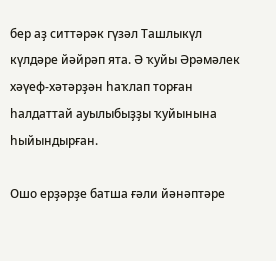бер аҙ ситтәрәк гүзәл Ташлыкүл күлдәре йәйрәп ята. Ә ҡуйы Әрәмәлек хәүеф-хәтәрҙән һаҡлап торған һалдаттай ауылыбыҙҙы ҡуйынына һыйындырған.

Ошо ерҙәрҙе батша ғәли йәнәптәре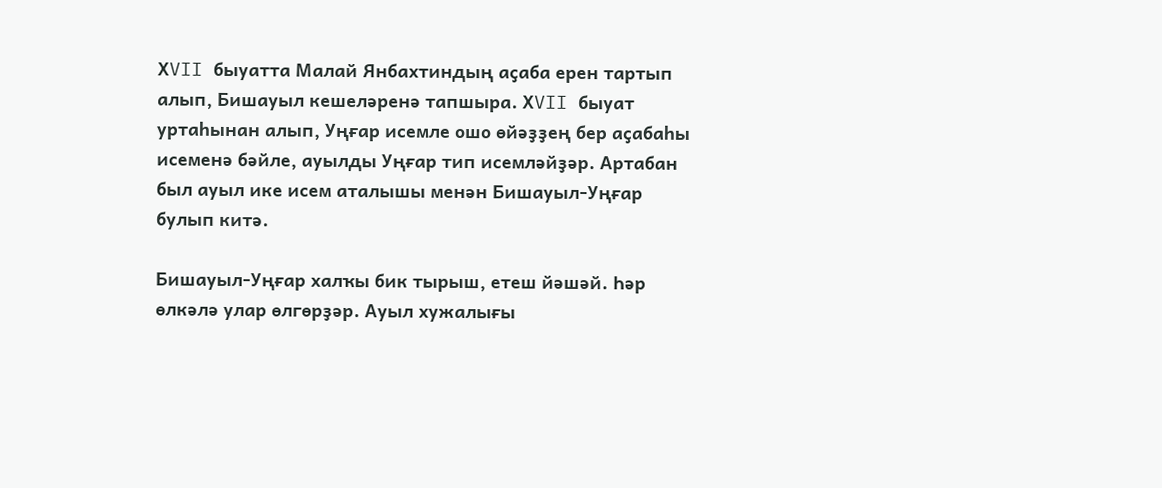ХVII быуатта Малай Янбахтиндың аҫаба ерен тартып алып, Бишауыл кешеләренә тапшыра. ХVII быуат уртаһынан алып, Уңғар исемле ошо өйәҙҙең бер аҫабаһы исеменә бәйле, ауылды Уңғар тип исемләйҙәр. Артабан был ауыл ике исем аталышы менән Бишауыл-Уңғар булып китә.

Бишауыл-Уңғар халҡы бик тырыш, етеш йәшәй. Һәр өлкәлә улар өлгөрҙәр. Ауыл хужалығы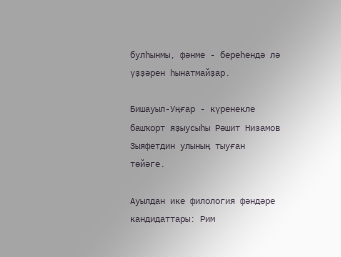булһынмы, фәнме - береһендә лә үҙҙәрен һынатмайҙар.

Бишауыл-Уңғар - күренекле башҡорт яҙыусыһы Рәшит Низамов Зыяфетдин улының тыуған төйәге.

Ауылдан ике филология фәндәре кандидаттары: Рим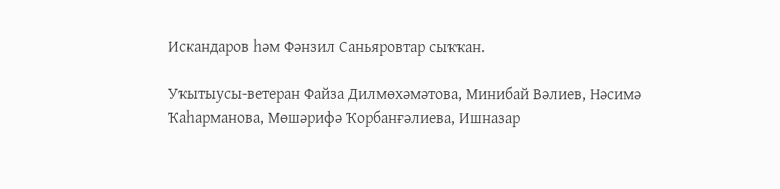Искандаров һәм Фәнзил Саньяровтар сыҡҡан.

Уҡытыусы-ветеран Файза Дилмөхәмәтова, Минибай Вәлиев, Нәсимә Ҡаһарманова, Мөшәрифә Ҡорбанғәлиева, Ишназар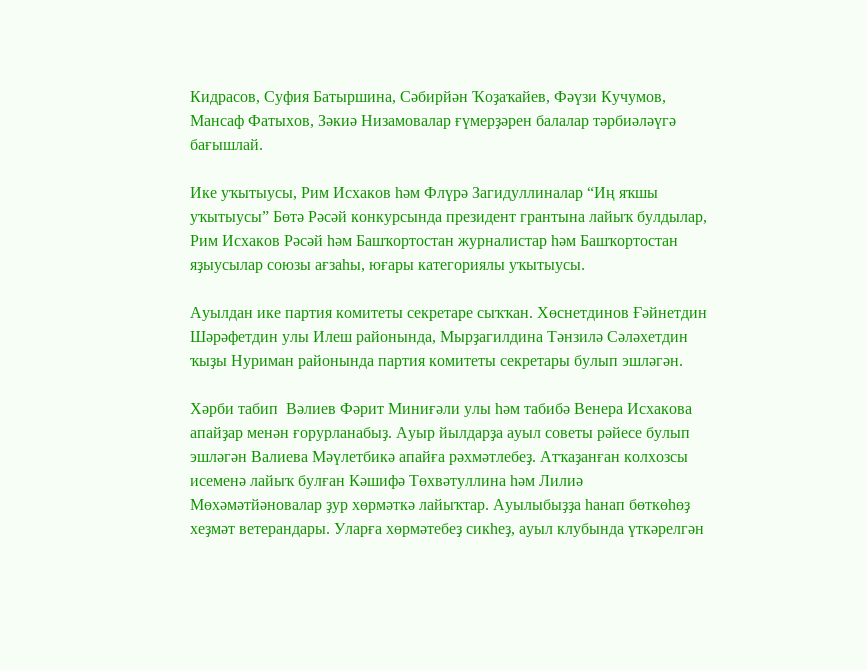Кидрасов, Суфия Батыршина, Сәбирйән Ҡоҙаҡайев, Фәүзи Кучумов, Мансаф Фатыхов, Зәкиә Низамовалар ғүмерҙәрен балалар тәрбиәләүгә бағышлай.

Ике уҡытыусы, Рим Исхаков һәм Флүрә Загидуллиналар “Иң яҡшы уҡытыусы” Бөтә Рәсәй конкурсында президент грантына лайыҡ булдылар, Рим Исхаков Рәсәй һәм Башҡортостан журналистар һәм Башҡортостан яҙыусылар союзы ағзаһы, юғары категориялы уҡытыусы.

Ауылдан ике партия комитеты секретаре сыҡҡан. Хөснетдинов Ғәйнетдин Шәрәфетдин улы Илеш районында, Мырҙагилдина Тәнзилә Сәләхетдин ҡыҙы Нуриман районында партия комитеты секретары булып эшләгән.

Хәрби табип  Вәлиев Фәрит Миниғәли улы һәм табибә Венера Исхакова апайҙар менән ғорурланабыҙ. Ауыр йылдарҙа ауыл советы рәйесе булып эшләгән Валиева Мәүлетбикә апайға рәхмәтлебеҙ. Атҡаҙанған колхозсы исеменә лайыҡ булған Кәшифә Төхвәтуллина һәм Лилиә Мөхәмәтйәновалар ҙур хөрмәткә лайыҡтар. Ауылыбыҙҙа һанап бөткөһөҙ хеҙмәт ветерандары. Уларға хөрмәтебеҙ сикһеҙ, ауыл клубында үткәрелгән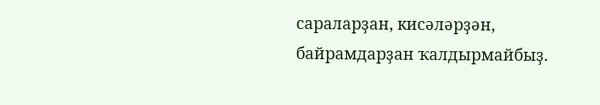сараларҙан, кисәләрҙән, байрамдарҙан ҡалдырмайбыҙ.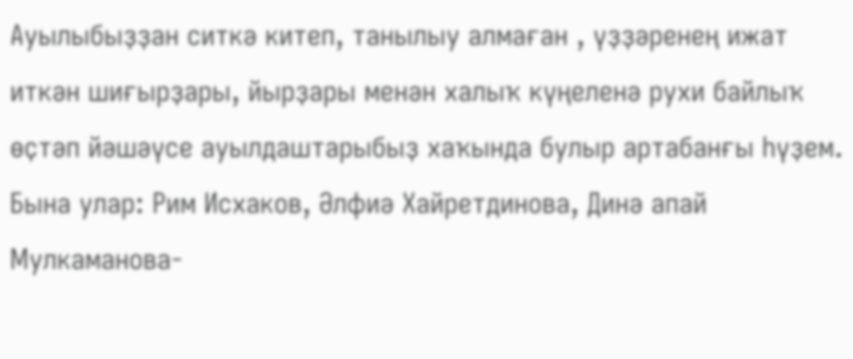Ауылыбыҙҙан ситкә китеп, танылыу алмаған , үҙҙәренең ижат иткән шиғырҙары, йырҙары менән халыҡ күңеленә рухи байлыҡ өҫтәп йәшәүсе ауылдаштарыбыҙ хаҡында булыр артабанғы һүҙем. Бына улар: Рим Исхаков, Әлфиә Хайретдинова, Динә апай Мулкаманова-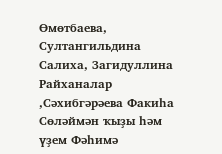Өмөтбаева, Султангильдина Салиха, Загидуллина Райханалар ,Сәхибгәрәева Факиһа Сөләймән ҡыҙы һәм үҙем Фәһимә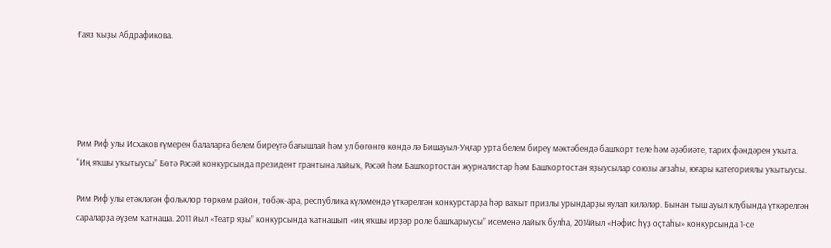Ғаяз ҡыҙы Абдрафикова.





Рим Риф улы Исхаков ғүмерен балаларға белем биреүгә бағышлай һәм ул бөгөнгө көндә лә Бишауыл-Уңғар урта белем биреү мәктәбендә башҡорт теле һәм әҙәбиәте, тарих фәндәрен уҡыта. “Иң яҡшы уҡытыусы” Бөтә Рәсәй конкурсында президент грантына лайыҡ, Рәсәй һәм Башҡортостан журналистар һәм Башҡортостан яҙыусылар союзы ағзаһы, юғары категориялы уҡытыусы.

Рим Риф улы етәкләгән фольклор төркөм район, төбәк-ара, республика күләмендә үткәрелгән конкурстарҙа һәр ваҡыт призлы урындарҙы яулап киләләр. Бынан тыш ауыл клубында үткәрелгән сараларҙа әүҙем ҡатнаша. 2011 йыл «Театр яҙы” конкурсында ҡатнашып «иң яҡшы ирҙәр роле башҡарыусы” исеменә лайыҡ булһа, 2014йыл «Нәфис һүҙ оҫтаһы» конкурсында 1-се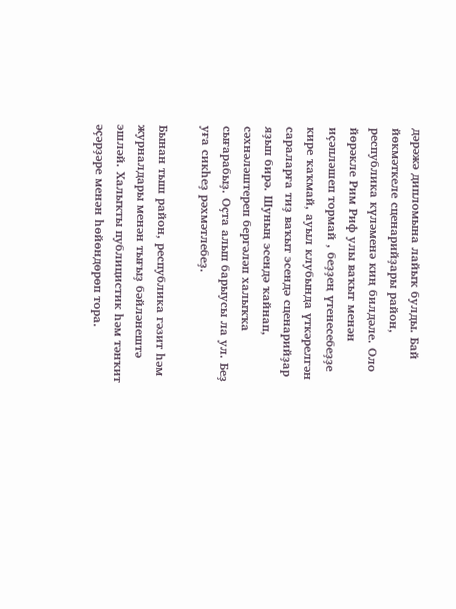дәрәжә дипломына лайыҡ булды. Бай йөкмәткеле сценарийҙары район, республика күләменә киң билдәле. Оло йөрәкле Рим Риф улы ваҡыт менән иҫәпләшеп тормай , беҙҙең үтенесебеҙҙе кире ҡаҡмай, ауыл клубында үткәрелгән сараларға тиҙ ваҡыт эсендә сценарийҙар яҙып бирә. Шуның эсендә ҡайнап, сәхнәләштереп бергәләп халыҡҡа сығарабыҙ. Оҫта алып барыусы ла ул. Беҙ уға сикһеҙ рәхмәтлебеҙ.

Бынан тыш район, республика гәзит һәм журналдары менән тығыҙ бәйләнештә эшләй. Халыҡты публицистик һәм тәнҡит әҫәрҙәре менән һөйөндөрөп тора.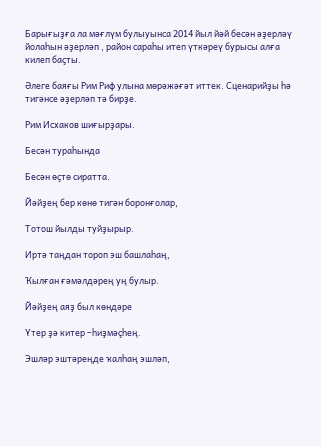Барығыҙға ла мәғлүм булыуынса 2014 йыл йәй бесән әҙерләү йолаһын әҙерләп , район сараһы итеп үткәреү бурысы алға килеп баҫты.

Әлеге баяғы Рим Риф улына мөрәжәғәт иттек. Сценарийҙы һә тигәнсе әҙерләп тә бирҙе.

Рим Исхаков шиғырҙары.

Бесән тураһында

Бесән өҫтө сиратта.

Йәйҙең бер көнө тигән боронғолар,

Тотош йылды туйҙырыр.

Иртә таңдан тороп эш башлаһаң,

Ҡылған ғәмәлдәрең уң булыр.

Йәйҙең аяҙ был көндәре

Үтер ҙә китер –һиҙмәҫһең.

Эшләр эштәреңде ҡалһаң эшләп,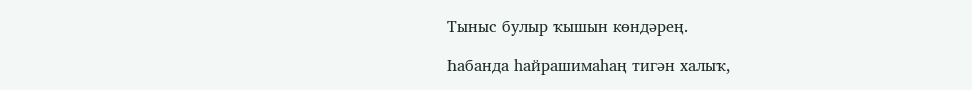Тыныс булыр ҡышын көндәрең.

Һабанда һайрашимаһаң тигән халыҡ,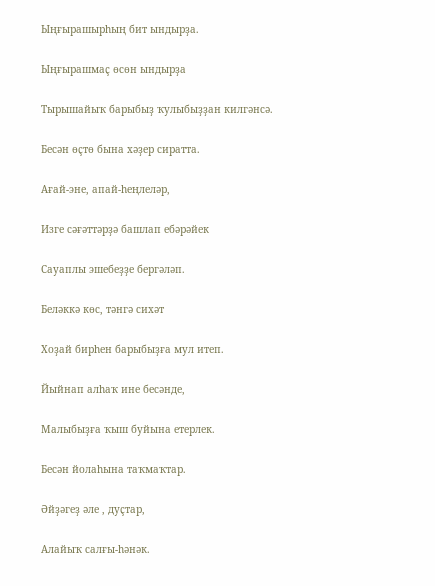Ыңғырашырһың бит ындырҙа.

Ыңғырашмаҫ өсөн ындырҙа

Тырышайыҡ барыбыҙ ҡулыбыҙҙан килгәнсә.

Бесән өҫтө бына хәҙер сиратта.

Ағай-эне, апай-һеңлеләр,

Изге сәғәттәрҙә башлап ебәрәйек

Сауаплы эшебеҙҙе бергәләп.

Беләккә көс, тәнгә сихәт

Хоҙай бирһен барыбыҙға мул итеп.

Йыйнап алһаҡ ине бесәнде,

Малыбыҙға ҡыш буйына етерлек.

Бесән йолаһына таҡмаҡтар.

Әйҙәгеҙ әле , дуҫтар,

Алайыҡ салғы-һәнәк.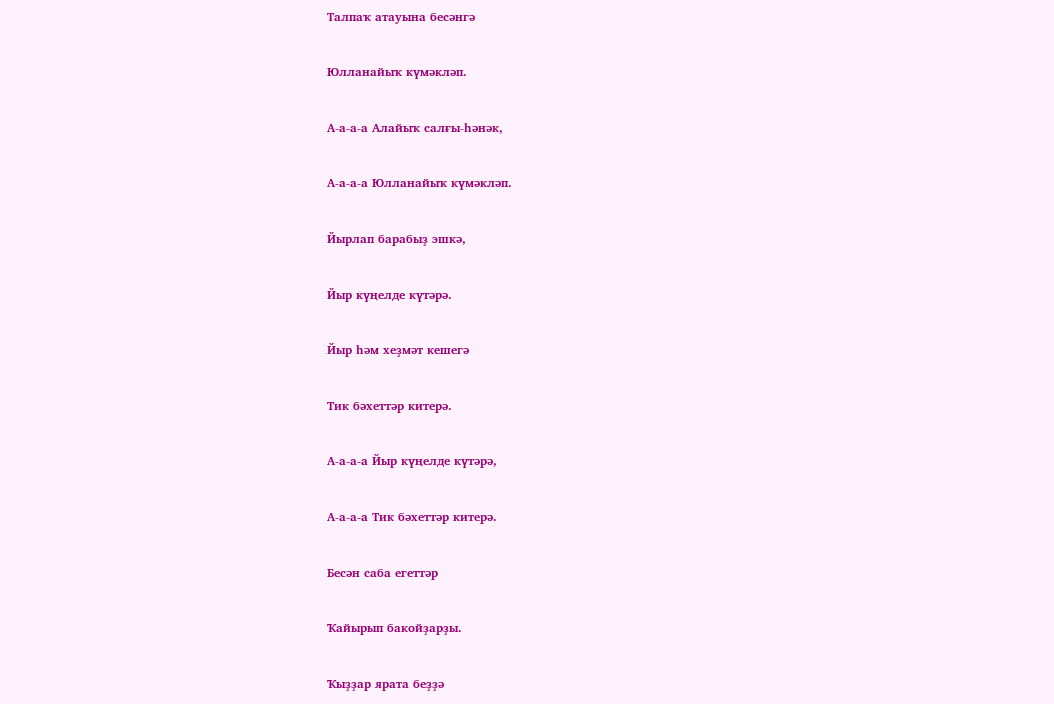Талпаҡ атауына бесәнгә

Юлланайыҡ күмәкләп.

А-а-а-а Алайыҡ салғы-һәнәк,

А-а-а-а Юлланайыҡ күмәкләп.

Йырлап барабыҙ эшкә,

Йыр күңелде күтәрә.

Йыр һәм хеҙмәт кешегә

Тик бәхеттәр китерә.

А-а-а-а Йыр күңелде күтәрә,

А-а-а-а Тик бәхеттәр китерә.

Бесән саба егеттәр

Ҡайырып бакойҙарҙы.

Ҡыҙҙар ярата беҙҙә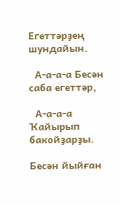Егеттәрҙең шундайын.

  А-а-а-а Бесән саба егеттәр,

  А-а-а-а Ҡайырып бакойҙарҙы.

Бесән йыйған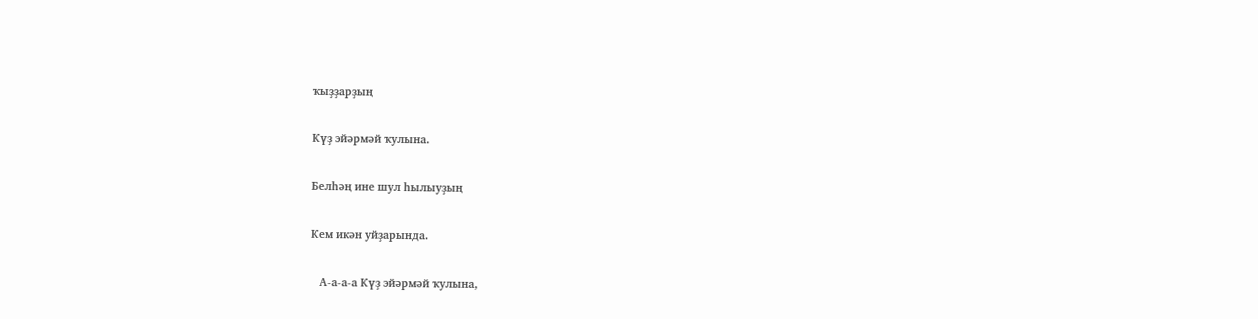ҡыҙҙарҙың

Күҙ эйәрмәй ҡулына.

Белһәң ине шул һылыуҙың

Кем икән уйҙарында.

   А-а-а-а Күҙ эйәрмәй ҡулына,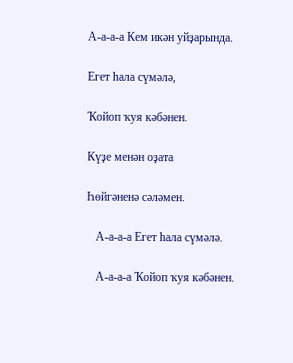А-а-а-а Кем икән уйҙарында.

Егет һала сүмәлә,

Ҡойоп ҡуя кәбәнен.

Күҙе менән оҙата

Һөйгәненә сәләмен.

   А-а-а-а Егет һала сүмәлә.

   А-а-а-а Ҡойоп ҡуя кәбәнен.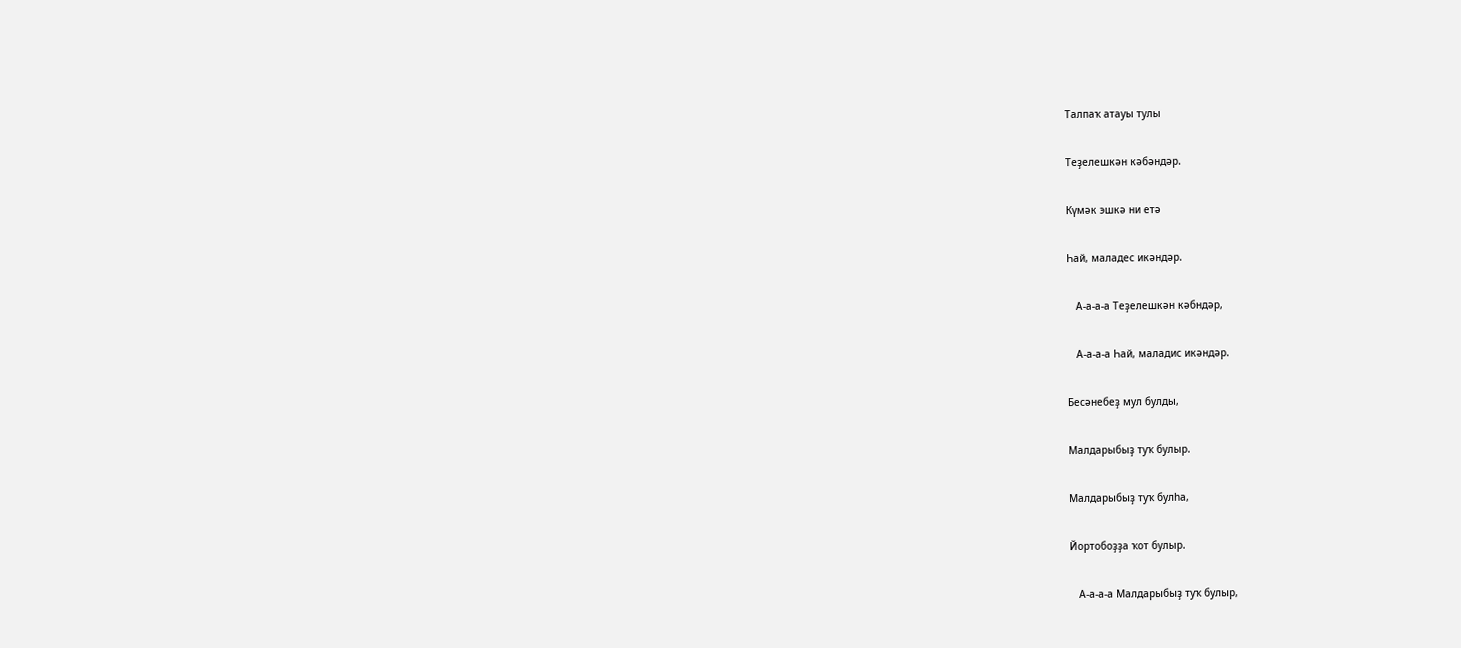Талпаҡ атауы тулы

Теҙелешкән кәбәндәр.

Күмәк эшкә ни етә

Һай, маладес икәндәр.

   А-а-а-а Теҙелешкән кәбндәр,

   А-а-а-а Һай, маладис икәндәр.

Бесәнебеҙ мул булды,

Малдарыбыҙ туҡ булыр.

Малдарыбыҙ туҡ булһа,

Йортобоҙҙа ҡот булыр.

   А-а-а-а Малдарыбыҙ туҡ булыр,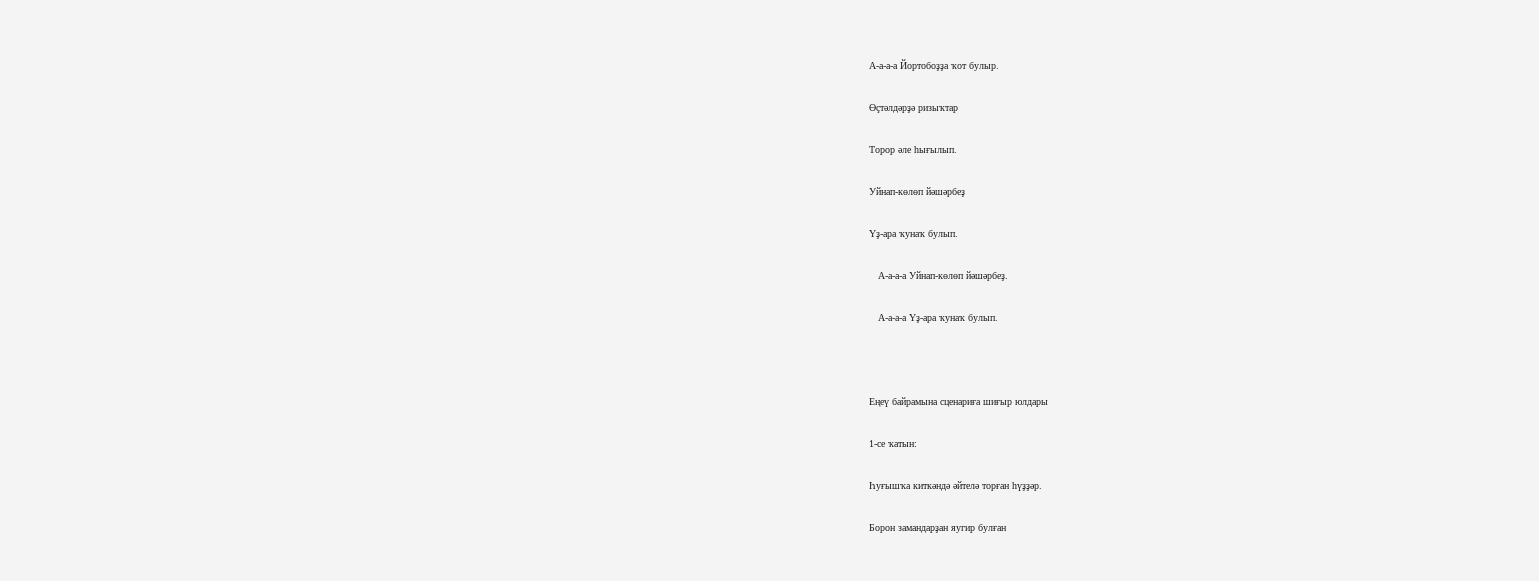А-а-а-а Йортобоҙҙа ҡот булыр.

Өҫтәлдәрҙә ризыҡтар

Торор әле һығылып.

Уйнап-көлөп йәшәрбеҙ

Үҙ-ара ҡунаҡ булып.

   А-а-а-а Уйнап-көлөп йәшәрбеҙ.

   А-а-а-а Үҙ-ара ҡунаҡ булып.



Еңеү байрамына сценариға шиғыр юлдары

1-се ҡатын:

Һуғышҡа киткәндә әйтелә торған һүҙҙәр.

Борон замандарҙан яугир булған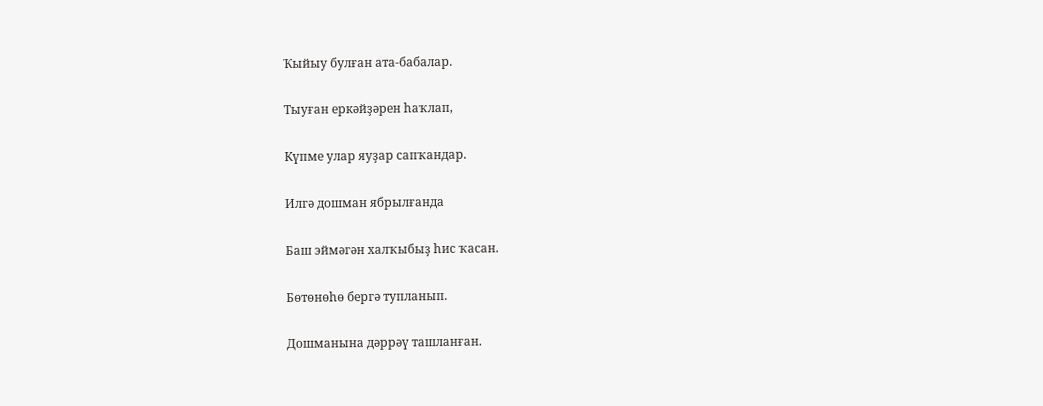Ҡыйыу булған ата-бабалар.

Тыуған еркәйҙәрен һаҡлап,

Күпме улар яуҙар сапҡандар.

Илгә дошман ябрылғанда

Баш эймәгән халҡыбыҙ һис ҡасан.

Бөтөнөһө бергә тупланып.

Дошманына дәррәү ташланған.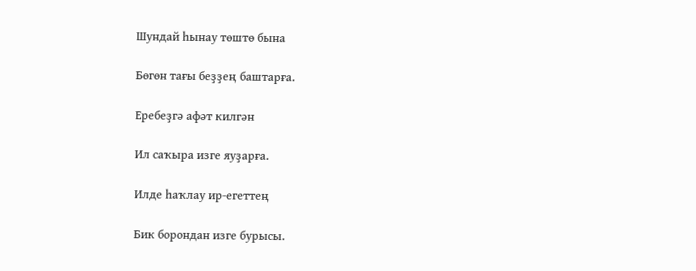Шундай һынау төштө бына

Бөгөн тағы беҙҙең баштарға.

Еребеҙгә афәт килгән

Ил саҡыра изге яуҙарға.

Илде һаҡлау ир-егеттең

Бик борондан изге бурысы.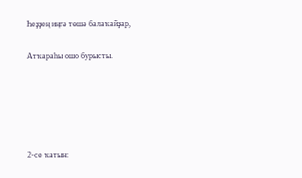Һеҙҙең иңгә төшә балаҡайҙар,

Атҡараһы ошо бурысты.





2-се ҡатын: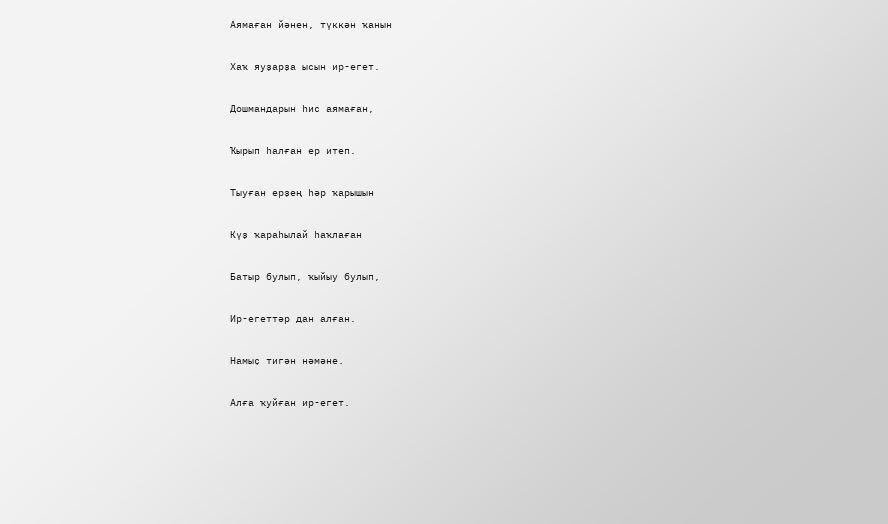Аямаған йәнен, түккән ҡанын

Хаҡ яуҙарҙа ысын ир-егет.

Дошмандарын һис аямаған,

Ҡырып һалған ер итеп.

Тыуған ерҙең һәр ҡарышын

Күҙ ҡараһылай һаҡлаған

Батыр булып, ҡыйыу булып,

Ир-егеттәр дан алған.

Намыҫ тигән нәмәне.

Алға ҡуйған ир-егет.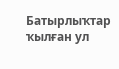Батырлыҡтар ҡылған ул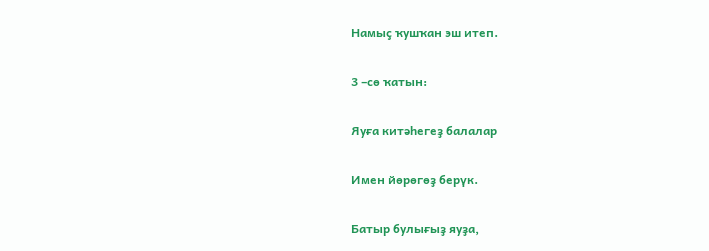Намыҫ ҡушҡан эш итеп.

3 –сө ҡатын:

Яуға китәһегеҙ балалар

Имен йөрөгөҙ берүк.

Батыр булығыҙ яуҙа,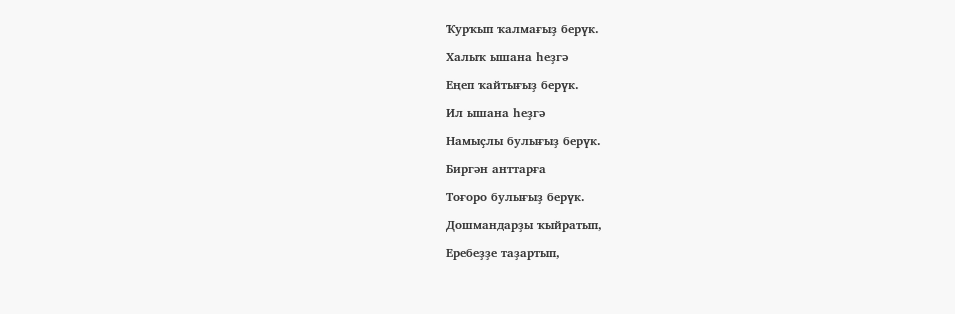Ҡурҡып ҡалмағыҙ берүк.

Халыҡ ышана һеҙгә

Еңеп ҡайтығыҙ берүк.

Ил ышана һеҙгә

Намыҫлы булығыҙ берүк.

Биргән анттарға

Тоғоро булығыҙ берүк.

Дошмандарҙы ҡыйратып,

Еребеҙҙе таҙартып,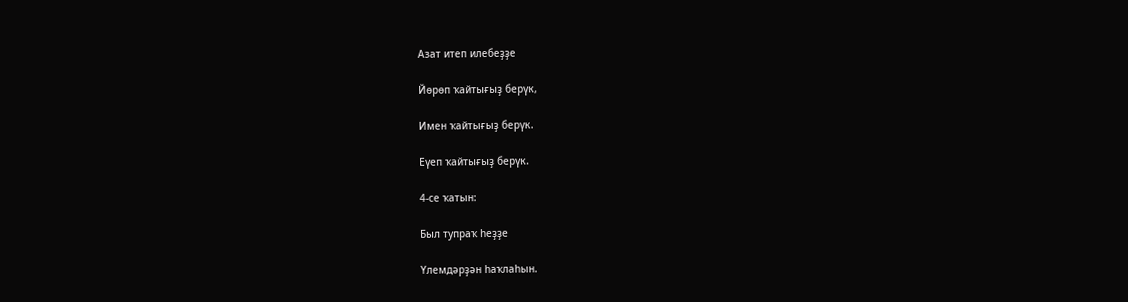Азат итеп илебеҙҙе

Йөрөп ҡайтығыҙ берүк,

Имен ҡайтығыҙ берүк.

Еүеп ҡайтығыҙ берүк.

4-се ҡатын:

Был тупраҡ һеҙҙе

Үлемдәрҙән һаҡлаһын.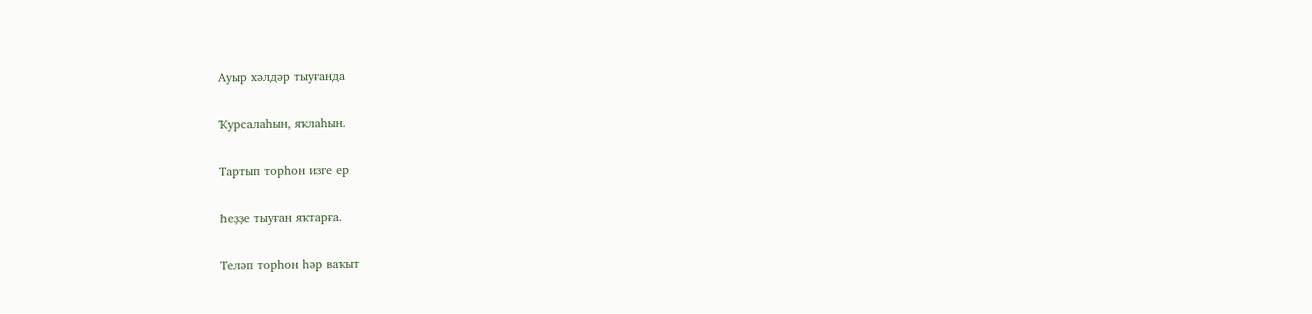Ауыр хәлдәр тыуғанда

Ҡурсалаһын, яҡлаһын.

Тартып торһон изге ер

Һеҙҙе тыуған яҡтарға.

Теләп торһон һәр ваҡыт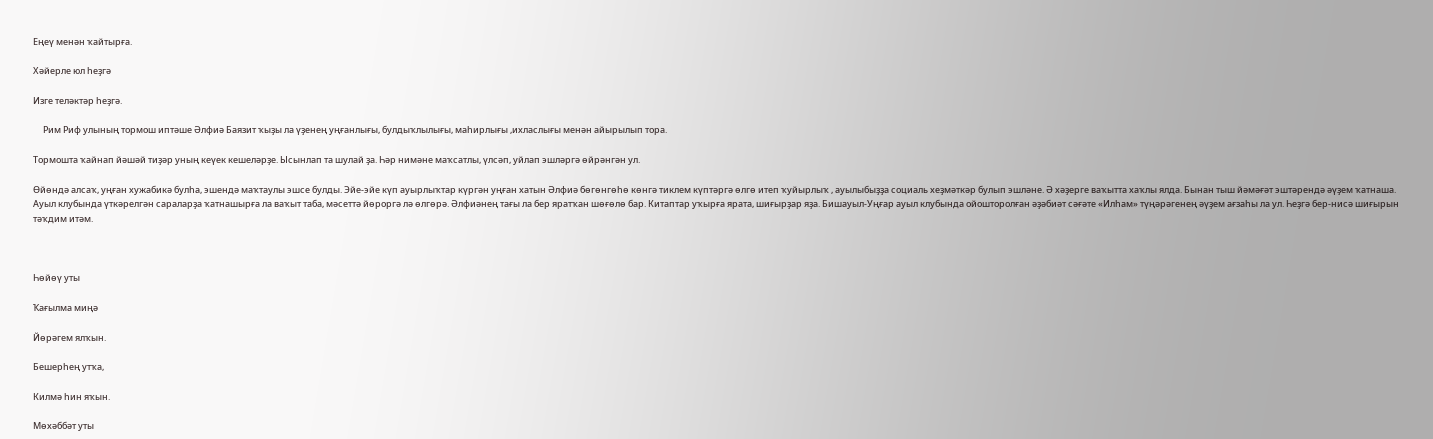Еңеү менән ҡайтырға.

Хәйерле юл һеҙгә

Изге теләктәр һеҙгә.

     Рим Риф улының тормош иптәше Әлфиә Баязит ҡыҙы ла үҙенең уңғанлығы, булдыҡлылығы, маһирлығы ,ихласлығы менән айырылып тора.

Тормошта ҡайнап йәшәй тиҙәр уның кеүек кешеләрҙе. Ысынлап та шулай ҙа. Һәр нимәне маҡсатлы, үлсәп, уйлап эшләргә өйрәнгән ул.

Өйөндә алсаҡ, уңған хужабикә булһа, эшендә маҡтаулы эшсе булды. Эйе-эйе күп ауырлыҡтар күргән уңған хатын Әлфиә бөгөнгөһө көнгә тиклем күптәргә өлгө итеп ҡуйырлыҡ , ауылыбыҙҙа социаль хеҙмәткәр булып эшләне. Ә хәҙерге ваҡытта хаҡлы ялда. Бынан тыш йәмәғәт эштәрендә әүҙем ҡатнаша. Ауыл клубында үткәрелгән сараларҙа ҡатнашырға ла ваҡыт таба, мәсеттә йөроргә лә өлгөрә. Әлфиәнең тағы ла бер яратҡан шөғөлө бар. Китаптар уҡырға ярата, шиғырҙар яҙа. Бишауыл-Уңғар ауыл клубында ойошторолған әҙәбиәт сәғәте «Илһам» түңәрәгенең әүҙем ағзаһы ла ул. Һеҙгә бер-нисә шиғырын тәҡдим итәм.



Һөйөү уты

Ҡағылма миңә

Йөрәгем ялҡын.

Бешерһең утҡа,

Килмә һин яҡын.

Мөхәббәт уты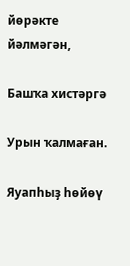йөрәкте йәлмәгән,

Башҡа хистәргә

Урын ҡалмаған.

Яуапһыҙ һөйөү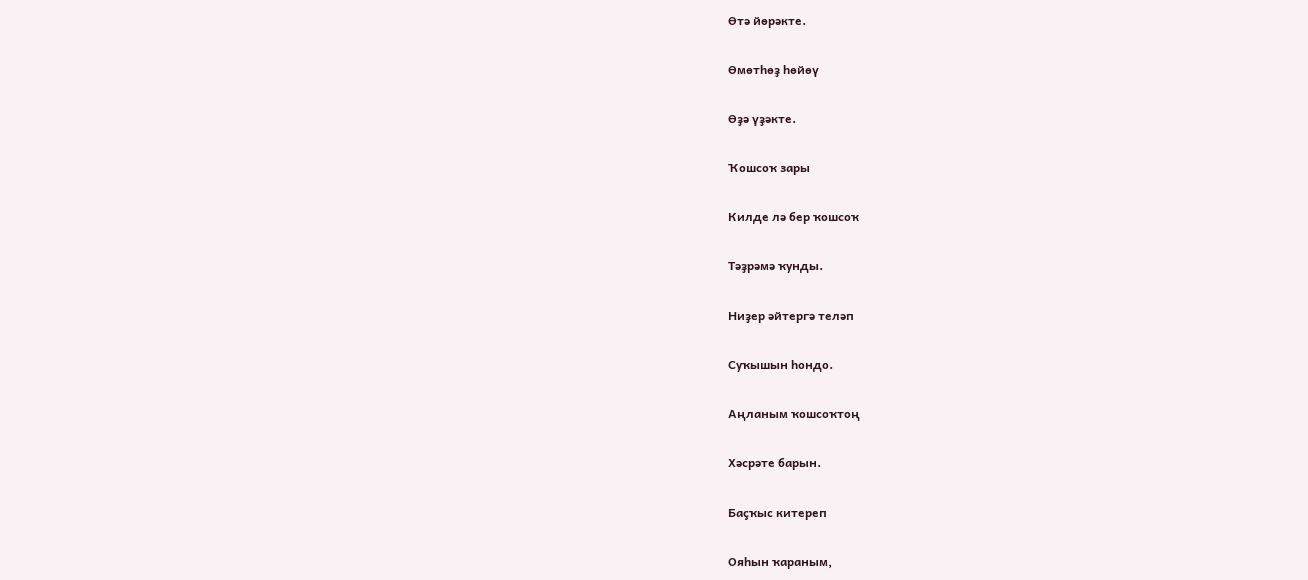Өтә йөрәкте.

Өмөтһөҙ һөйөү

Өҙә үҙәкте.

Ҡошсоҡ зары

Килде лә бер ҡошсоҡ

Тәҙрәмә ҡунды.

Ниҙер әйтергә теләп

Суҡышын һондо.

Аңланым ҡошсоҡтоң

Хәсрәте барын.

Баҫҡыс китереп

Ояһын ҡараным,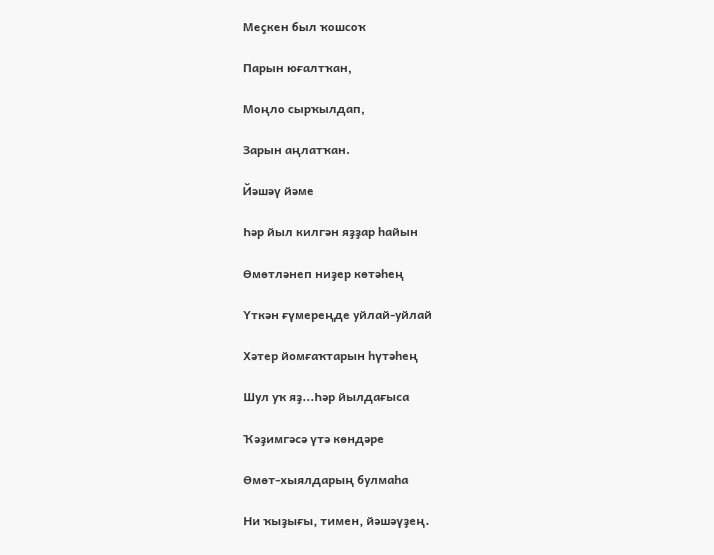Меҫкен был ҡошсоҡ

Парын юғалтҡан,

Моңло сырҡылдап,

Зарын аңлатҡан.

Йәшәү йәме

Һәр йыл килгән яҙҙар һайын

Өмөтләнеп ниҙер көтәһең

Үткән ғүмереңде уйлай-уйлай

Хәтер йомғаҡтарын һүтәһең

Шул уҡ яҙ...Һәр йылдағыса

Ҡәҙимгәсә үтә көндәре

Өмөт-хыялдарың булмаһа

Ни ҡыҙығы, тимен, йәшәүҙең.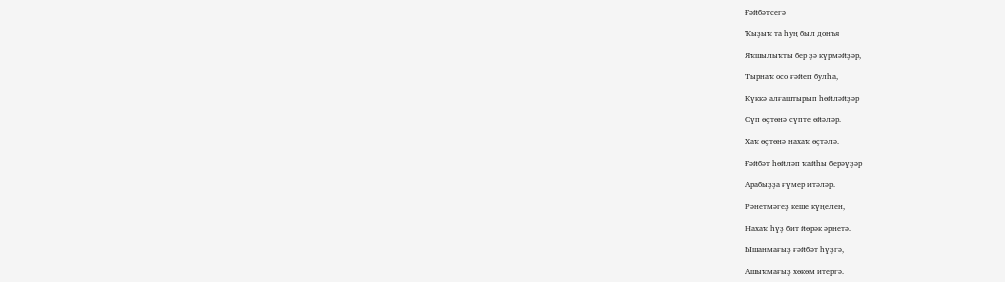Ғәйбәтсегә

Ҡыҙыҡ та һуң был донъя

Яҡшылыҡты бер ҙә күрмәйҙәр,

Тырнаҡ осо ғәйеп булһа,

Күккә алғаштырып һөйләйҙәр

Сүп өҫтөнә сүпте өйәләр.

Хаҡ өҫтөнә нахаҡ өҫтәлә.

Ғәйбәт һөйләп ҡайһы берәүҙәр

Арабыҙҙа ғүмер итәләр.

Рәнетмәгеҙ кеше күңелен,

Нахаҡ һүҙ бит йөрәк әрнетә.

Ышанмағыҙ ғәйбәт һүҙгә,

Ашыҡмағыҙ хөкөм итергә.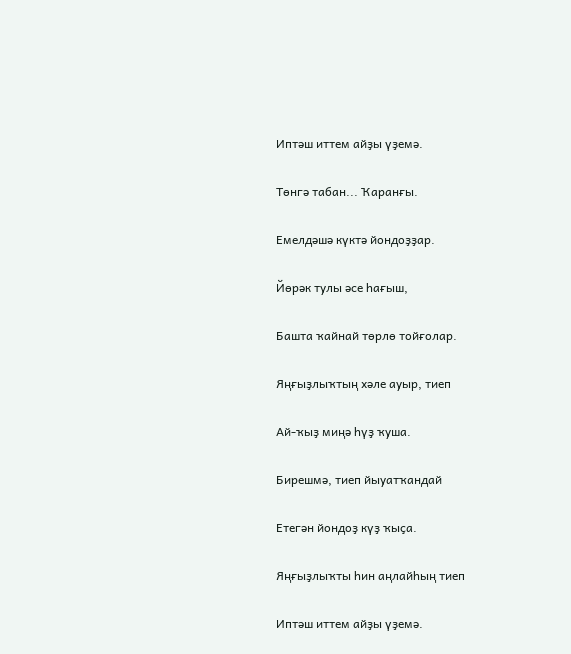Иптәш иттем айҙы үҙемә.

Төнгә табан... Ҡаранғы.

Емелдәшә күктә йондоҙҙар.

Йөрәк тулы әсе һағыш,

Башта ҡайнай төрлө тойғолар.

Яңғыҙлыҡтың хәле ауыр, тиеп

Ай-ҡыҙ миңә һүҙ ҡуша.

Бирешмә, тиеп йыуатҡандай

Етегән йондоҙ күҙ ҡыҫа.

Яңғыҙлыҡты һин аңлайһың тиеп

Иптәш иттем айҙы үҙемә.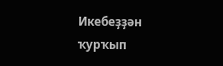Икебеҙҙән ҡурҡып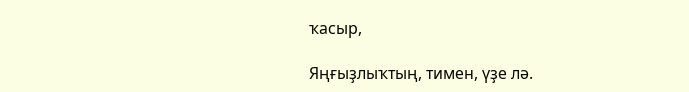ҡасыр,

Яңғыҙлыҡтың, тимен, үҙе лә.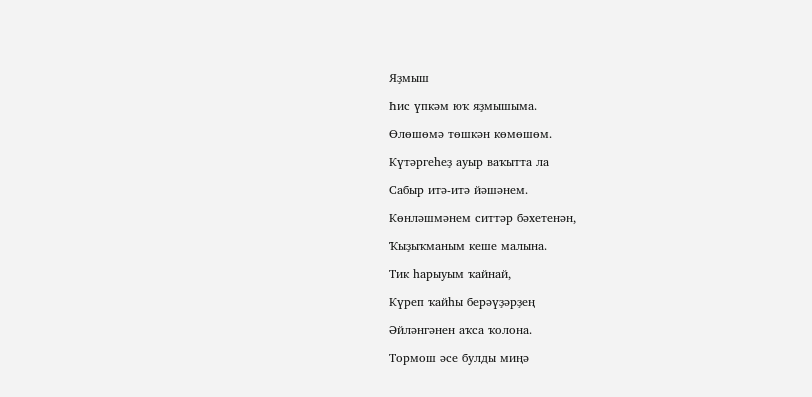Яҙмыш

Һис үпкәм юҡ яҙмышыма.

Өлөшөмә төшкән көмөшөм.

Күтәргеһеҙ ауыр ваҡытта ла

Сабыр итә-итә йәшәнем.

Көнләшмәнем ситтәр бәхетенән,

Ҡыҙыҡманым кеше малына.

Тик һарыуым ҡайнай,

Күреп ҡайһы берәүҙәрҙең

Әйләнгәнен аҡса ҡолона.

Тормош әсе булды миңә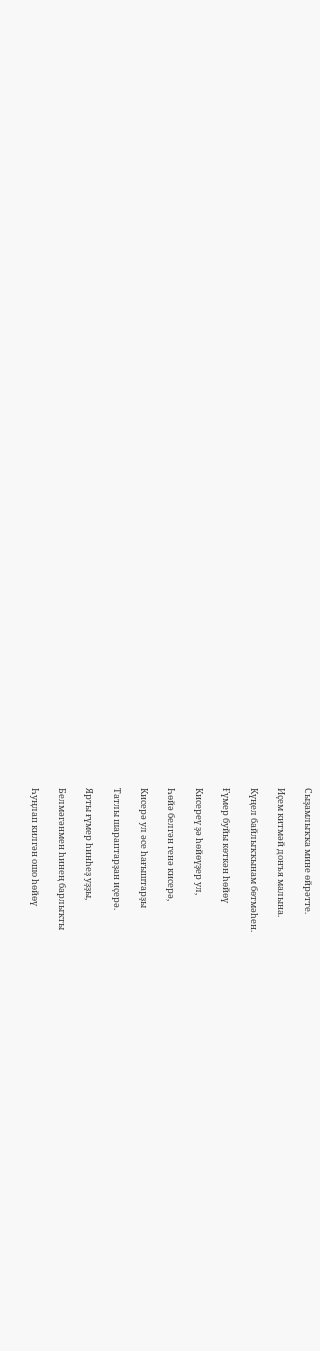Сыҙамлыҡҡа мине өйрәтте.

Иҫем китмәй донъя малына.

Күңел байлыҡҡынам бөтмәһен.

Ғүмер буйы көткән һөйөү

Кисереү ҙә һөйөүҙер ул,

Һөйә белгән генә кисерә,

Кисерә ул әсе һағыштарҙы

Татлы шараптарҙан иҫерә.

Ярты ғүмер һинһеҙ уҙҙы,

Белмәгәнмен һинең барлыҡты

Һуңлап килгән ошо һөйөү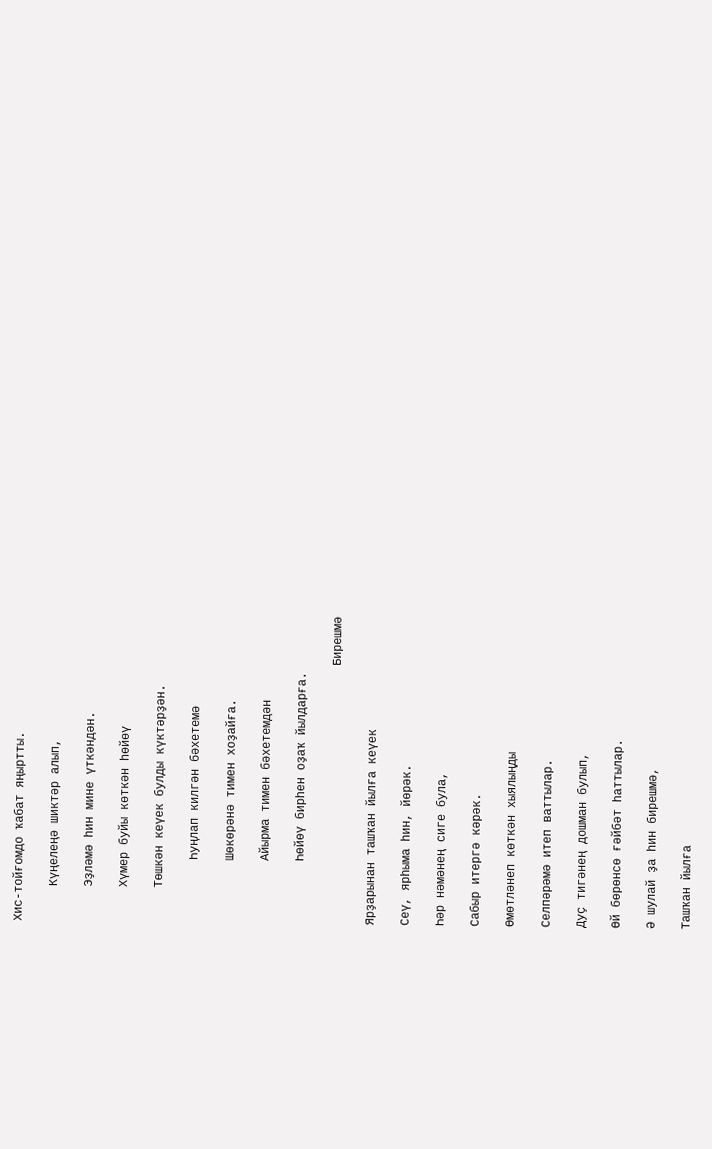Хис-тойғомдо ҡабат яңыртты.

     Күңелеңә шиктәр алып,

     Эҙләмә һин мине үткәндән.

     Хүмер буйы көткән һөйөү

     Төшкән кеүек булды күктәрҙән.

         Һуңлап килгән бәхетемә

         Шөкөрәнә тимен хоҙайға.

         Айырма тимен бәхетемдән

         Һөйөү бирһен оҙаҡ йылдарға.

                                     Бирешмә

Ярҙарынан ташҡан йылға кеүек

Сеү, ярһыма һин, йөрәк.

Һәр нәмәнең сиге була,

Сабыр итергә кәрәк.

Өмөтләнеп көткән хыялыңды

Селпәрәмә итеп ваттылар.

Дуҫ тигәнең дошман булып,

Өй бөрөнсө ғәйбәт һаттылар.

Ә шулай ҙа һин бирешмә,

Ташҡан йылға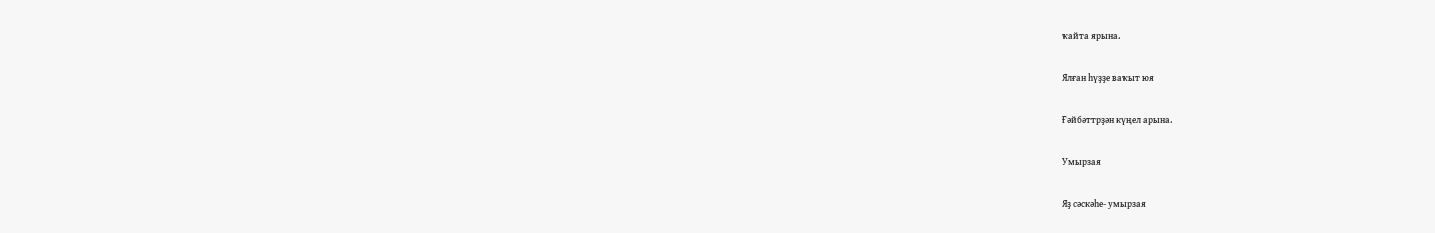ҡайта ярына.

Ялған һүҙҙе ваҡыт юя

Ғәйбәттрҙән күңел арына.

Умырзая

Яҙ сәскәһе- умырзая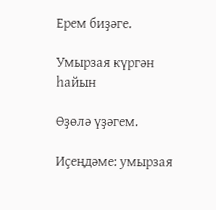Ерем биҙәге.

Умырзая күргән һайын

Өҙөлә үҙәгем.

Иҫеңдәме: умырзая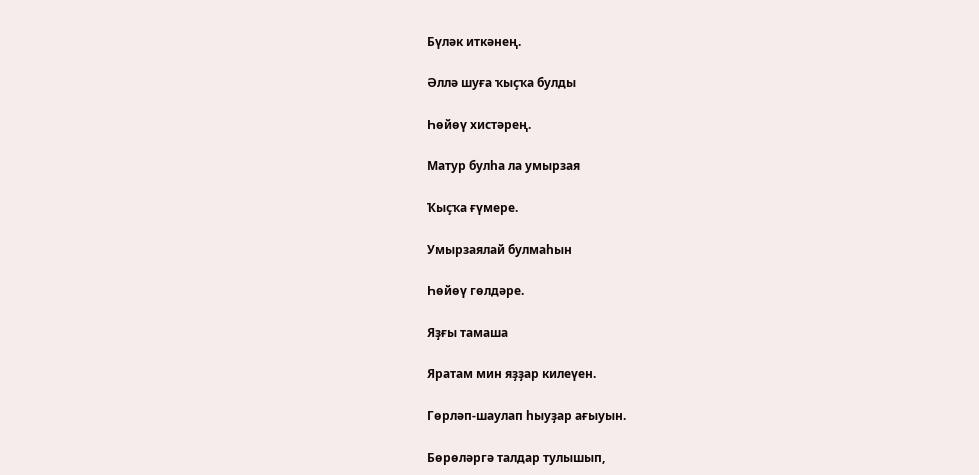Бүләк иткәнең.

Әллә шуға ҡыҫҡа булды

Һөйөү хистәрең.

Матур булһа ла умырзая

Ҡыҫҡа ғүмере.

Умырзаялай булмаһын

Һөйөү гөлдәре.

Яҙғы тамаша

Яратам мин яҙҙар килеүен.

Гөрләп-шаулап һыуҙар ағыуын.

Бөрөләргә талдар тулышып,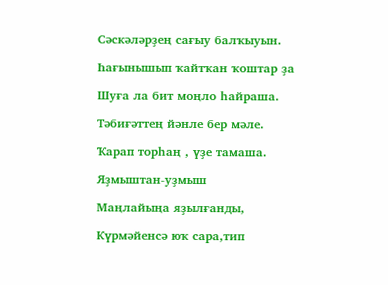Сәскәләрҙең сағыу балҡыуын.

Һағынышып ҡайтҡан ҡоштар ҙа

Шуға ла бит моңло һайраша.

Тәбиғәттең йәнле бер мәле.

Ҡарап торһаң , үҙе тамаша.

Яҙмыштан-уҙмыш

Маңлайыңа яҙылғанды,

Күрмәйенсә юҡ сара,тип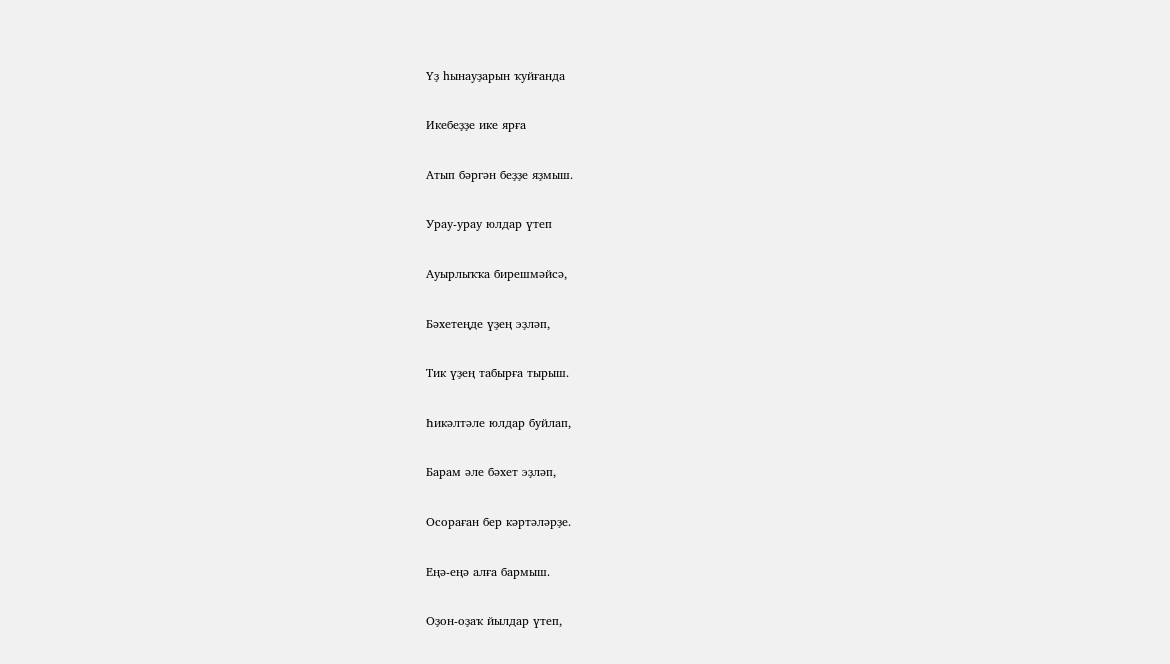Үҙ һынауҙарын ҡуйғанда

Икебеҙҙе ике ярға

Атып бәргән беҙҙе яҙмыш.

Урау-урау юлдар үтеп

Ауырлыҡҡа бирешмәйсә,

Бәхетеңде үҙең эҙләп,

Тик үҙең табырға тырыш.

Һикәлтәле юлдар буйлап,

Барам әле бәхет эҙләп,

Осораған бер кәртәләрҙе.

Еңә-еңә алға бармыш.

Оҙон-оҙаҡ йылдар үтеп,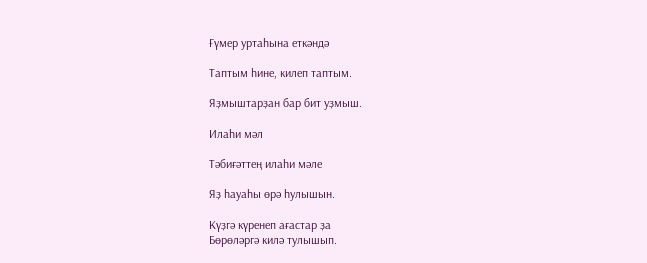Ғүмер уртаһына еткәндә

Таптым һине, килеп таптым.

Яҙмыштарҙан бар бит уҙмыш.

Илаһи мәл

Тәбиғәттең илаһи мәле

Яҙ һауаһы өрә һулышын.

Күҙгә күренеп ағастар ҙа
Бөрөләргә килә тулышып.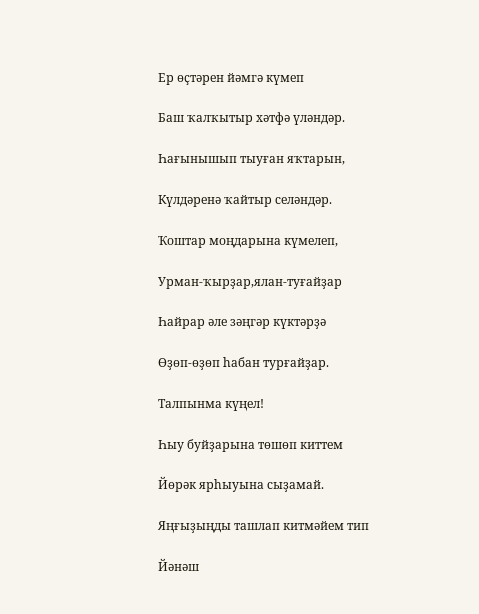Ер өҫтәрен йәмгә күмеп

Баш ҡалҡытыр хәтфә үләндәр.

Һағынышып тыуған яҡтарын,

Күлдәренә ҡайтыр селәндәр.

Ҡоштар моңдарына күмелеп,

Урман-ҡырҙар,ялан-туғайҙар

Һайрар әле зәңгәр күктәрҙә

Өҙөп-өҙөп һабан турғайҙар.

Талпынма күңел!

Һыу буйҙарына төшөп киттем

Йөрәк ярһыуына сыҙамай.

Яңғыҙыңды ташлап китмәйем тип

Йәнәш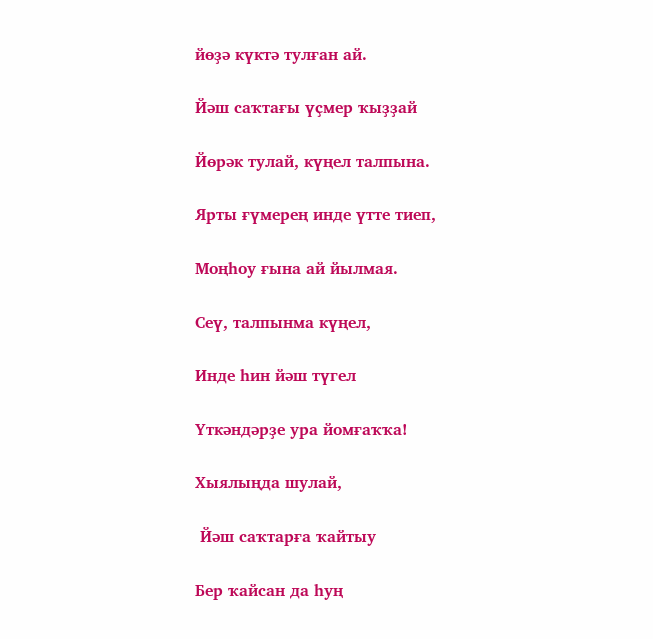йөҙә күктә тулған ай.

Йәш саҡтағы үҫмер ҡыҙҙай

Йөрәк тулай, күңел талпына.

Ярты ғүмерең инде үтте тиеп,

Моңһоу ғына ай йылмая.

Сеү, талпынма күңел,

Инде һин йәш түгел

Үткәндәрҙе ура йомғаҡҡа!

Хыялыңда шулай,

 Йәш саҡтарға ҡайтыу

Бер ҡайсан да һуң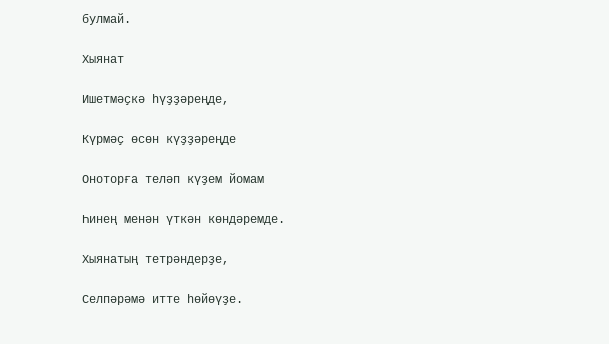булмай.

Хыянат

Ишетмәҫкә һүҙҙәреңде,

Күрмәҫ өсөн күҙҙәреңде

Оноторға теләп күҙем йомам

Һинең менән үткән көндәремде.

Хыянатың тетрәндерҙе,

Селпәрәмә итте һөйөүҙе.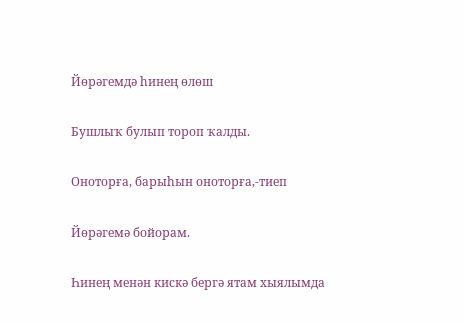Йөрәгемдә һинең өлөш

Бушлыҡ булып тороп ҡалды.

Оноторға, барыһын оноторға,-тиеп

Йөрәгемә бойорам.

Һинең менән кискә бергә ятам хыялымда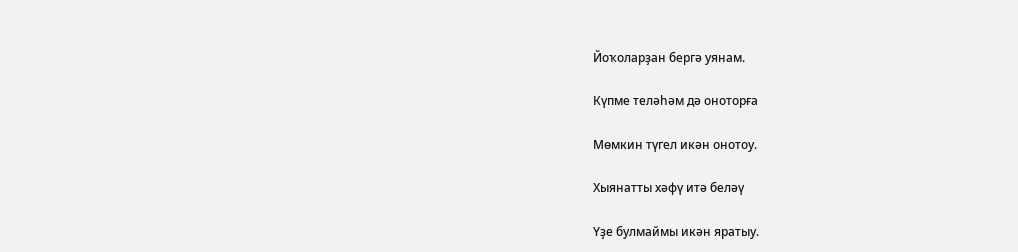Йоҡоларҙан бергә уянам.

Күпме теләһәм дә оноторға

Мөмкин түгел икән онотоу.

Хыянатты хәфү итә беләү

Үҙе булмаймы икән яратыу.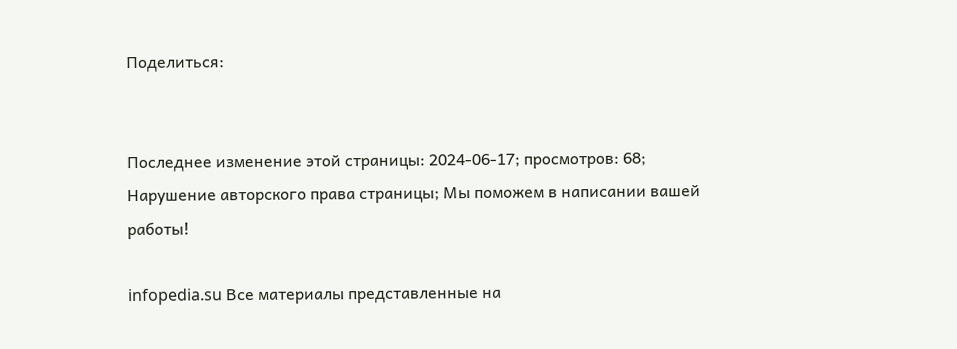Поделиться:


Последнее изменение этой страницы: 2024-06-17; просмотров: 68; Нарушение авторского права страницы; Мы поможем в написании вашей работы!

infopedia.su Все материалы представленные на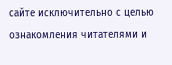сайте исключительно с целью ознакомления читателями и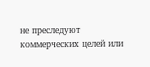не преследуют коммерческих целей или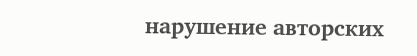нарушение авторских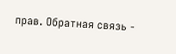прав. Обратная связь -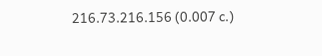216.73.216.156 (0.007 с.)